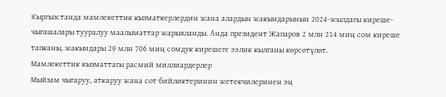Кыргызстанда мамлекеттик кызматкерлердин жана алардын жакындарынын 2024-жылдагы киреше-чыгашалары тууралуу маалыматтар жарыяланды. Анда президент Жапаров 2 млн 214 миң сом киреше тапканы, жакындары 29 млн 706 миң сомдук кирешеге ээлик кылганы көрсөтүлөт.
Мамлекеттик кызматтагы расмий миллиардерлер
Мыйзам чыгаруу, аткаруу жана сот бийликтеринин жетекчилеринен эң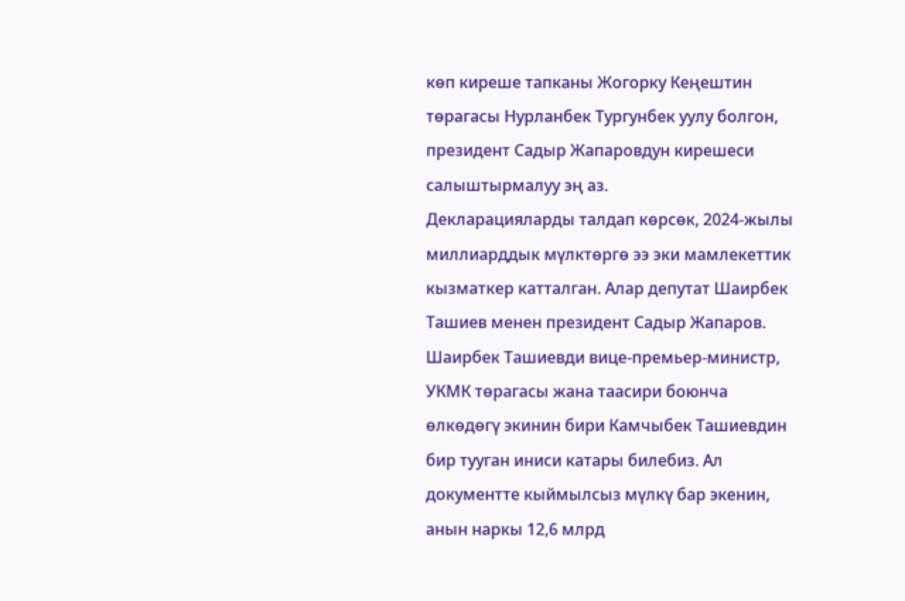көп киреше тапканы Жогорку Кеңештин төрагасы Нурланбек Тургунбек уулу болгон, президент Садыр Жапаровдун кирешеси салыштырмалуу эң аз.
Декларацияларды талдап көрсөк, 2024-жылы миллиарддык мүлктөргө ээ эки мамлекеттик кызматкер катталган. Алар депутат Шаирбек Ташиев менен президент Садыр Жапаров.
Шаирбек Ташиевди вице-премьер-министр, УКМК төрагасы жана таасири боюнча өлкөдөгү экинин бири Камчыбек Ташиевдин бир тууган иниси катары билебиз. Ал документте кыймылсыз мүлкү бар экенин, анын наркы 12,6 млрд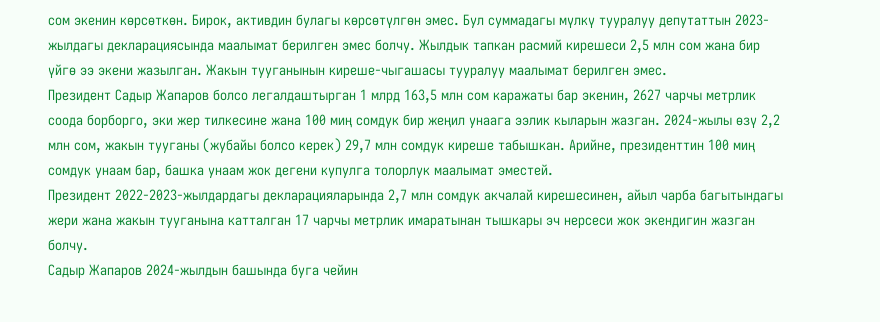сом экенин көрсөткөн. Бирок, активдин булагы көрсөтүлгөн эмес. Бул суммадагы мүлкү тууралуу депутаттын 2023-жылдагы декларациясында маалымат берилген эмес болчу. Жылдык тапкан расмий кирешеси 2,5 млн сом жана бир үйгө ээ экени жазылган. Жакын тууганынын киреше-чыгашасы тууралуу маалымат берилген эмес.
Президент Садыр Жапаров болсо легалдаштырган 1 млрд 163,5 млн сом каражаты бар экенин, 2627 чарчы метрлик соода борборго, эки жер тилкесине жана 100 миң сомдук бир жеңил унаага ээлик кыларын жазган. 2024-жылы өзү 2,2 млн сом, жакын тууганы (жубайы болсо керек) 29,7 млн сомдук киреше табышкан. Арийне, президенттин 100 миң сомдук унаам бар, башка унаам жок дегени купулга толорлук маалымат эместей.
Президент 2022-2023-жылдардагы декларацияларында 2,7 млн сомдук акчалай кирешесинен, айыл чарба багытындагы жери жана жакын тууганына катталган 17 чарчы метрлик имаратынан тышкары эч нерсеси жок экендигин жазган болчу.
Садыр Жапаров 2024-жылдын башында буга чейин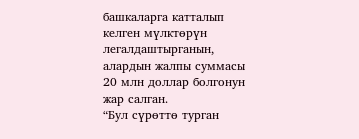башкаларга катталып келген мүлктөрүн легалдаштырганын, алардын жалпы суммасы 20 млн доллар болгонун жар салган.
“Бул сүрөттө турган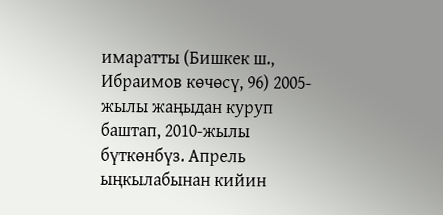имаратты (Бишкек ш., Ибраимов көчөсү, 96) 2005-жылы жаңыдан куруп баштап, 2010-жылы бүткөнбүз. Апрель ыңкылабынан кийин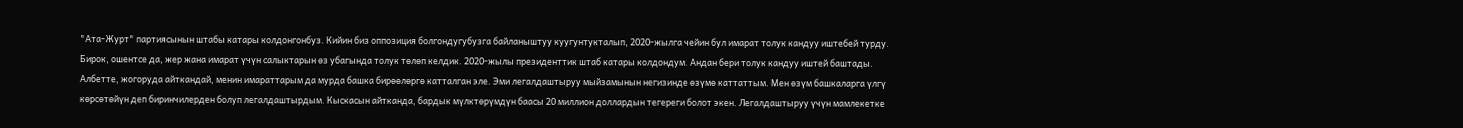"Ата-Журт" партиясынын штабы катары колдонгонбуз. Кийин биз оппозиция болгондугубузга байланыштуу куугунтукталып, 2020-жылга чейин бул имарат толук кандуу иштебей турду. Бирок, ошентсе да, жер жана имарат үчүн салыктарын өз убагында толук төлөп келдик. 2020-жылы президенттик штаб катары колдондум. Андан бери толук кандуу иштей баштады. Албетте, жогоруда айткандай, менин имараттарым да мурда башка бирөөлөргө катталган эле. Эми легалдаштыруу мыйзамынын негизинде өзүмө каттаттым. Мен өзүм башкаларга үлгү көрсөтөйүн деп биринчилерден болуп легалдаштырдым. Кыскасын айтканда, бардык мүлктөрүмдүн баасы 20 миллион доллардын тегереги болот экен. Легалдаштыруу үчүн мамлекетке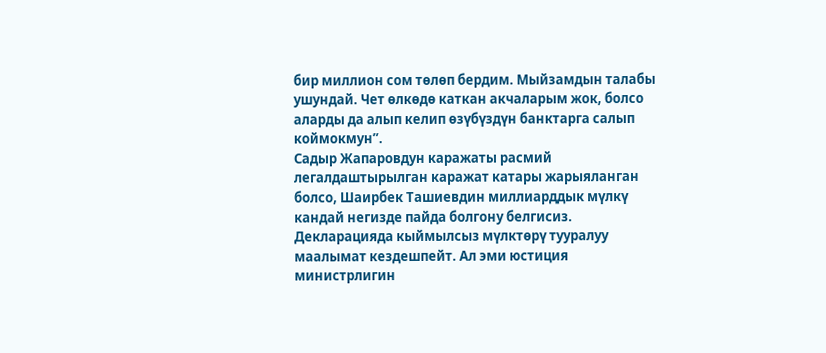бир миллион сом төлөп бердим. Мыйзамдын талабы ушундай. Чет өлкөдө каткан акчаларым жок, болсо аларды да алып келип өзүбүздүн банктарга салып коймокмун”.
Садыр Жапаровдун каражаты расмий легалдаштырылган каражат катары жарыяланган болсо, Шаирбек Ташиевдин миллиарддык мүлкү кандай негизде пайда болгону белгисиз. Декларацияда кыймылсыз мүлктөрү тууралуу маалымат кездешпейт. Ал эми юстиция министрлигин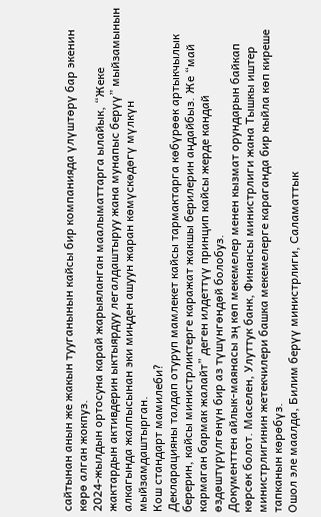сайтынан анын же жакын тууганынын кайсы бир компанияда үлүштөрү бар экенин көрө алган жокпуз.
2024-жылдын ортосуна карай жарыяланган маалыматтарга ылайык, “Жеке жактардын активдерин ыктыярдуу легалдаштыруу жана мунапыс берүү” мыйзамынын алкагында жалпысынан эки миңден ашуун жаран көмүскөдөгү мүлкүн мыйзамдаштырган.
Кош стандарт мамилеби?
Декларацияны талдап отуруп мамлекет кайсы тармактарга көбүрөөк артыкчылык берерин, кайсы министрликтерге каражат жакшы берилерин аңдайбыз. Же “май кармаган бармак жалайт” деген илдеттүү принцип кайсы жерде кандай өздөштүрүлгөнүн бир аз түшүнгөндөй болобуз.
Документтен айлык-маянасы эң көп мекемелер менен кызмат орундарын байкап көрсөк болот. Маселен, Улуттук банк, Финансы министрлиги жана Тышкы иштер министрлигинин жетекчилери башка мекемелерге караганда бир кыйла көп киреше тапканын көрөбүз.
Ошол эле маалда, Билим берүү министрлиги, Саламаттык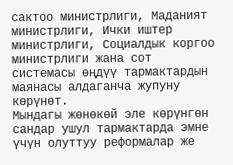сактоо министрлиги, Маданият министрлиги, Ички иштер министрлиги, Социалдык коргоо министрлиги жана сот системасы өңдүү тармактардын маянасы алдаганча жупуну көрүнөт.
Мындагы жөнөкөй эле көрүнгөн сандар ушул тармактарда эмне үчүн олуттуу реформалар же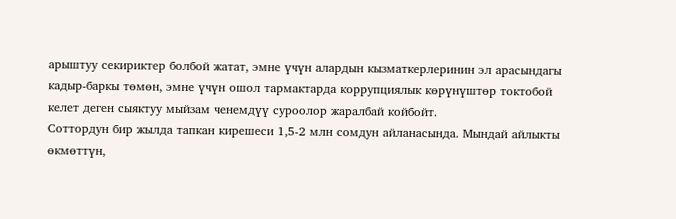арыштуу секириктер болбой жатат, эмне үчүн алардын кызматкерлеринин эл арасындагы кадыр-баркы төмөн, эмне үчүн ошол тармактарда коррупциялык көрүнүштөр токтобой келет деген сыяктуу мыйзам ченемдүү суроолор жаралбай койбойт.
Соттордун бир жылда тапкан кирешеси 1,5-2 млн сомдун айланасында. Мындай айлыкты өкмөттүн,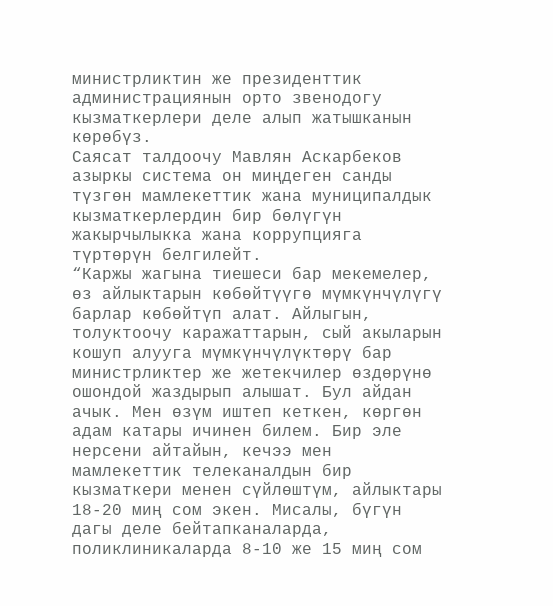министрликтин же президенттик администрациянын орто звенодогу кызматкерлери деле алып жатышканын көрөбүз.
Саясат талдоочу Мавлян Аскарбеков азыркы система он миңдеген санды түзгөн мамлекеттик жана муниципалдык кызматкерлердин бир бөлүгүн жакырчылыкка жана коррупцияга түртөрүн белгилейт.
“Каржы жагына тиешеси бар мекемелер, өз айлыктарын көбөйтүүгө мүмкүнчүлүгү барлар көбөйтүп алат. Айлыгын, толуктоочу каражаттарын, сый акыларын кошуп алууга мүмкүнчүлүктөрү бар министрликтер же жетекчилер өздөрүнө ошондой жаздырып алышат. Бул айдан ачык. Мен өзүм иштеп кеткен, көргөн адам катары ичинен билем. Бир эле нерсени айтайын, кечээ мен мамлекеттик телеканалдын бир кызматкери менен сүйлөштүм, айлыктары 18-20 миң сом экен. Мисалы, бүгүн дагы деле бейтапканаларда, поликлиникаларда 8-10 же 15 миң сом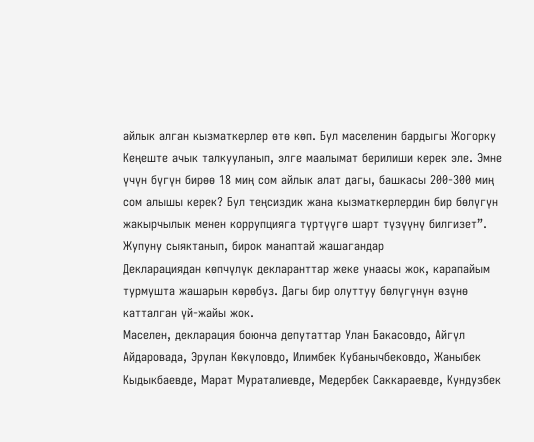айлык алган кызматкерлер өтө көп. Бул маселенин бардыгы Жогорку Кеңеште ачык талкууланып, элге маалымат берилиши керек эле. Эмне үчүн бүгүн бирөө 18 миң сом айлык алат дагы, башкасы 200-300 миң сом алышы керек? Бул теңсиздик жана кызматкерлердин бир бөлүгүн жакырчылык менен коррупцияга түртүүгө шарт түзүүнү билгизет”.
Жупуну сыяктанып, бирок манаптай жашагандар
Декларациядан көпчүлүк декларанттар жеке унаасы жок, карапайым турмушта жашарын көрөбүз. Дагы бир олуттуу бөлүгүнүн өзүнө катталган үй-жайы жок.
Маселен, декларация боюнча депутаттар Улан Бакасовдо, Айгүл Айдаровада, Эрулан Көкүловдо, Илимбек Кубанычбековдо, Жаныбек Кыдыкбаевде, Марат Мураталиевде, Медербек Саккараевде, Кундузбек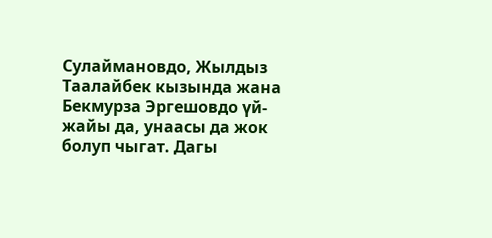Сулаймановдо, Жылдыз Таалайбек кызында жана Бекмурза Эргешовдо үй-жайы да, унаасы да жок болуп чыгат. Дагы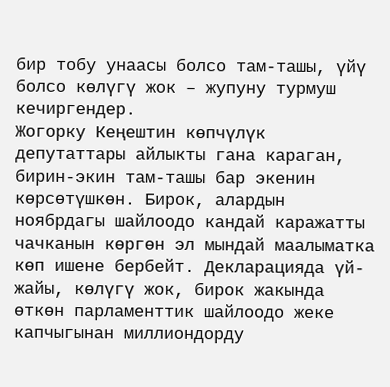бир тобу унаасы болсо там-ташы, үйү болсо көлүгү жок – жупуну турмуш кечиргендер.
Жогорку Кеңештин көпчүлүк депутаттары айлыкты гана караган, бирин-экин там-ташы бар экенин көрсөтүшкөн. Бирок, алардын ноябрдагы шайлоодо кандай каражатты чачканын көргөн эл мындай маалыматка көп ишене бербейт. Декларацияда үй-жайы, көлүгү жок, бирок жакында өткөн парламенттик шайлоодо жеке капчыгынан миллиондорду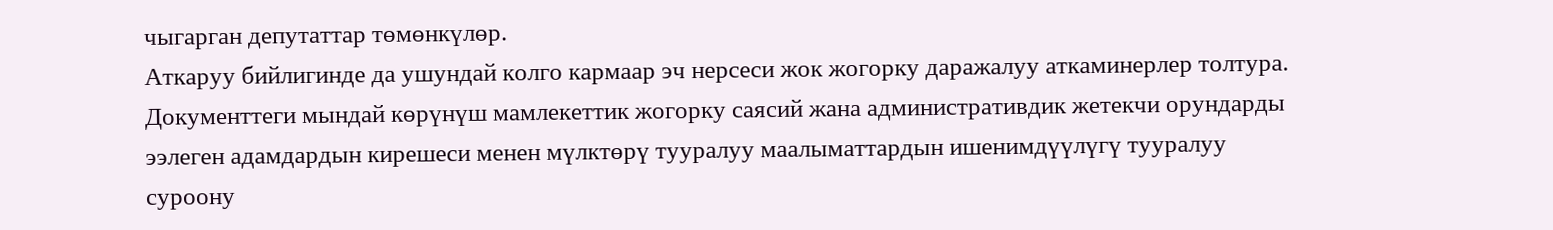чыгарган депутаттар төмөнкүлөр.
Аткаруу бийлигинде да ушундай колго кармаар эч нерсеси жок жогорку даражалуу аткаминерлер толтура.
Документтеги мындай көрүнүш мамлекеттик жогорку саясий жана административдик жетекчи орундарды ээлеген адамдардын кирешеси менен мүлктөрү тууралуу маалыматтардын ишенимдүүлүгү тууралуу суроону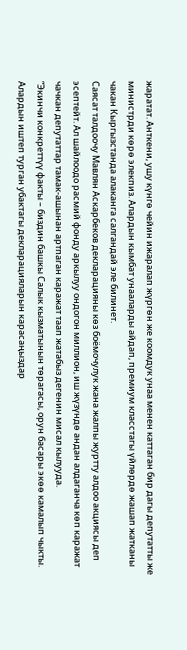жаратат. Анткени, ушу күнгө чейин ижаралап жүргөн же коомдук унаа менен каттаган бир дагы депутатты же министрди көрө элекпиз. Алардын кымбат унааларды айдап, премиум класстагы үйлөрдө жашап жатканы чакан Кыргызстанда алаканга салгандай эле билинет.
Саясат талдоочу Мавлян Аскарбеков декларацияны көз боёмочулук жана жалпы журтту алдоо акциясы деп эсептейт. Ал шайлоодо расмий фонду аркылуу ондогон миллион, иш жүзүндө андан алдаганча көп каражат чачкан депутаттар тамак-ашынан артпаган каражат таап жатабыз дегенин мисал кылууда.
“Экинчи конкреттүү факты – биздин башкы Салык кызматынын төрагасы, орун басары экөө камалып чыкты. Алардын иштеп турган убактагы декларацияларын карасаңыздар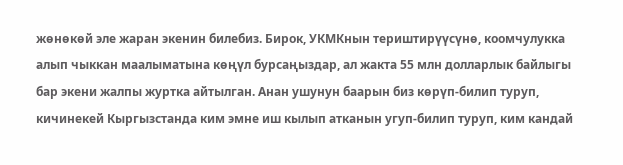жөнөкөй эле жаран экенин билебиз. Бирок, УКМКнын териштирүүсүнө, коомчулукка алып чыккан маалыматына көңүл бурсаңыздар, ал жакта 55 млн долларлык байлыгы бар экени жалпы журтка айтылган. Анан ушунун баарын биз көрүп-билип туруп, кичинекей Кыргызстанда ким эмне иш кылып атканын угуп-билип туруп, ким кандай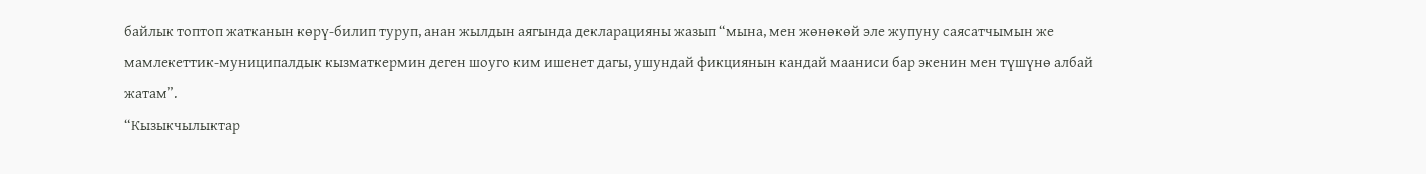байлык топтоп жатканын көрү-билип туруп, анан жылдын аягында декларацияны жазып “мына, мен жөнөкөй эле жупуну саясатчымын же мамлекеттик-муниципалдык кызматкермин деген шоуго ким ишенет дагы, ушундай фикциянын кандай мааниси бар экенин мен түшүнө албай жатам”.
“Кызыкчылыктар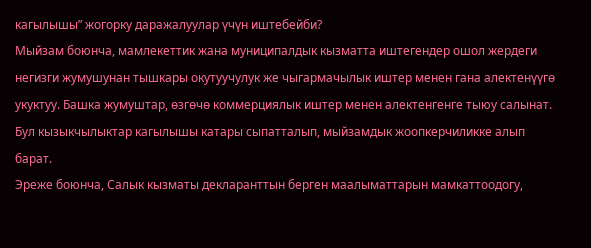кагылышы” жогорку даражалуулар үчүн иштебейби?
Мыйзам боюнча, мамлекеттик жана муниципалдык кызматта иштегендер ошол жердеги негизги жумушунан тышкары окутуучулук же чыгармачылык иштер менен гана алектенүүгө укуктуу. Башка жумуштар, өзгөчө коммерциялык иштер менен алектенгенге тыюу салынат. Бул кызыкчылыктар кагылышы катары сыпатталып, мыйзамдык жоопкерчиликке алып барат.
Эреже боюнча, Салык кызматы декларанттын берген маалыматтарын мамкаттоодогу,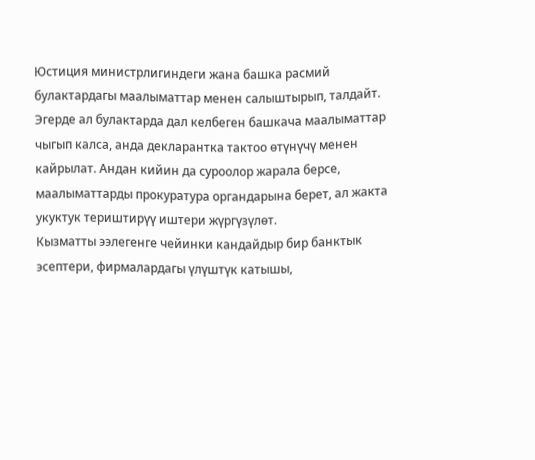Юстиция министрлигиндеги жана башка расмий булактардагы маалыматтар менен салыштырып, талдайт. Эгерде ал булактарда дал келбеген башкача маалыматтар чыгып калса, анда декларантка тактоо өтүнүчү менен кайрылат. Андан кийин да суроолор жарала берсе, маалыматтарды прокуратура органдарына берет, ал жакта укуктук териштирүү иштери жүргүзүлөт.
Кызматты ээлегенге чейинки кандайдыр бир банктык эсептери, фирмалардагы үлүштүк катышы,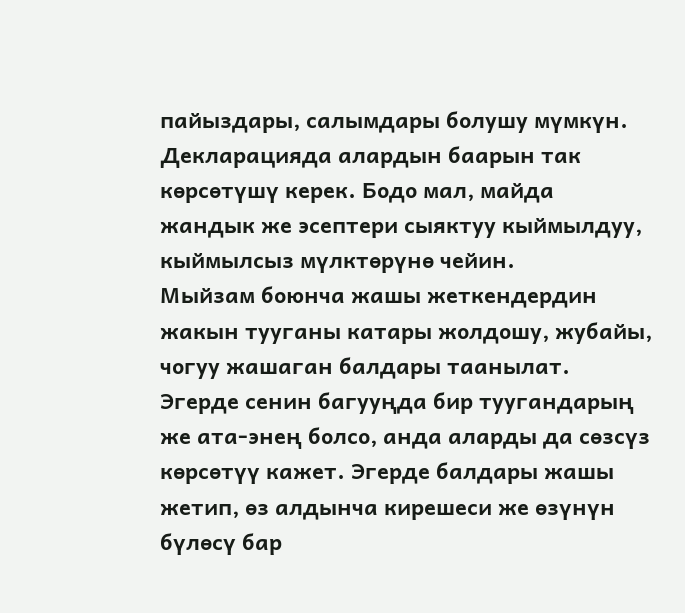пайыздары, салымдары болушу мүмкүн. Декларацияда алардын баарын так көрсөтүшү керек. Бодо мал, майда жандык же эсептери сыяктуу кыймылдуу, кыймылсыз мүлктөрүнө чейин.
Мыйзам боюнча жашы жеткендердин жакын тууганы катары жолдошу, жубайы, чогуу жашаган балдары таанылат. Эгерде сенин багууңда бир туугандарың же ата-энең болсо, анда аларды да сөзсүз көрсөтүү кажет. Эгерде балдары жашы жетип, өз алдынча кирешеси же өзүнүн бүлөсү бар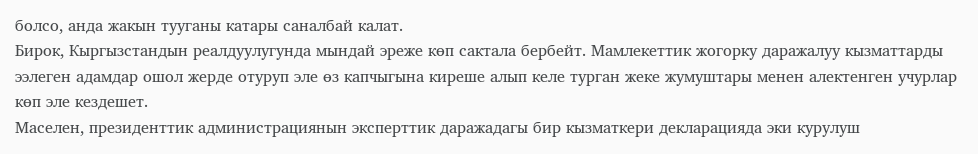болсо, анда жакын тууганы катары саналбай калат.
Бирок, Кыргызстандын реалдуулугунда мындай эреже көп сактала бербейт. Мамлекеттик жогорку даражалуу кызматтарды ээлеген адамдар ошол жерде отуруп эле өз капчыгына киреше алып келе турган жеке жумуштары менен алектенген учурлар көп эле кездешет.
Маселен, президенттик администрациянын эксперттик даражадагы бир кызматкери декларацияда эки курулуш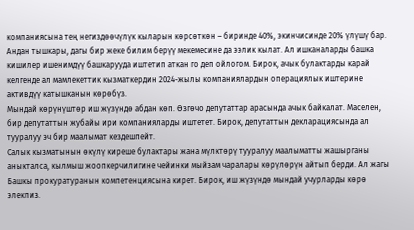компаниясына тең негиздөөчүлүк кыларын көрсөткөн – биринде 40%, экинчисинде 20% үлүшү бар. Андан тышкары, дагы бир жеке билим берүү мекемесине да ээлик кылат. Ал ишканаларды башка кишилер ишенимдүү башкарууда иштетип аткан го деп ойлогом. Бирок, ачык булактарды карай келгенде ал мамлекеттик кызматкердин 2024-жылы компаниялардын операциялык иштерине активдүү катышканын көрөбүз.
Мындай көрүнүштөр иш жүзүндө абдан көп. Өзгөчо депутаттар арасында ачык байкалат. Маселен, бир депутаттын жубайы ири компанияларды иштетет. Бирок, депутаттын декларациясында ал тууралуу эч бир маалымат кездешпейт.
Салык кызматынын өкүлү киреше булактары жана мүлктөрү тууралуу маалыматты жашырганы аныкталса, кылмыш жоопкерчилигине чейинки мыйзам чаралары көрүлөрүн айтып берди. Ал жагы Башкы прокуратуранын компетенциясына кирет. Бирок, иш жүзүндө мындай учурларды көрө элекпиз.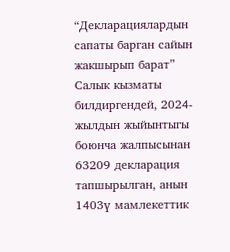“Декларациялардын сапаты барган сайын жакшырып барат”
Салык кызматы билдиргендей, 2024-жылдын жыйынтыгы боюнча жалпысынан 63209 декларация тапшырылган, анын 1403ү мамлекеттик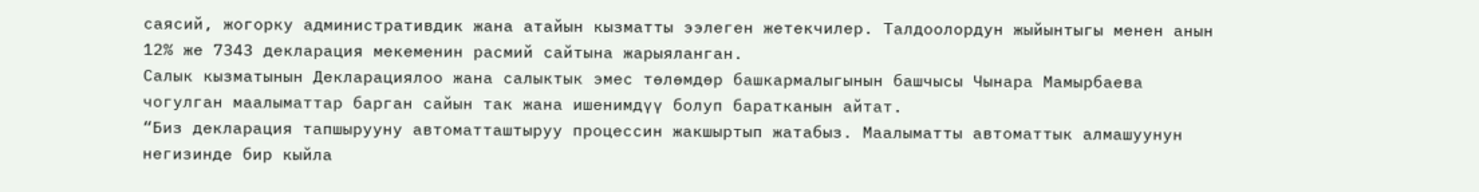саясий, жогорку административдик жана атайын кызматты ээлеген жетекчилер. Талдоолордун жыйынтыгы менен анын 12% же 7343 декларация мекеменин расмий сайтына жарыяланган.
Салык кызматынын Декларациялоо жана салыктык эмес төлөмдөр башкармалыгынын башчысы Чынара Мамырбаева чогулган маалыматтар барган сайын так жана ишенимдүү болуп баратканын айтат.
“Биз декларация тапшырууну автоматташтыруу процессин жакшыртып жатабыз. Маалыматты автоматтык алмашуунун негизинде бир кыйла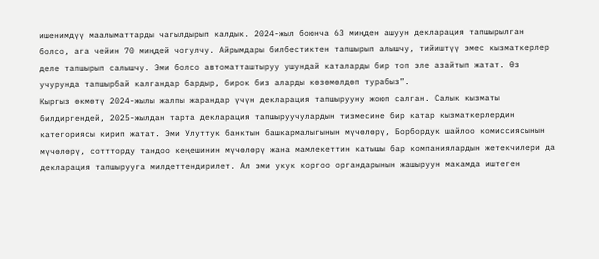ишенимдүү маалыматтарды чагылдырып калдык. 2024-жыл боюнча 63 миңден ашуун декларация тапшырылган болсо, ага чейин 70 миңдей чогулчу. Айрымдары билбестиктен тапшырып алышчу, тийиштүү эмес кызматкерлер деле тапшырып салышчу. Эми болсо автоматташтыруу ушундай каталарды бир топ эле азайтып жатат. Өз учурунда тапшырбай калгандар бардыр, бирок биз аларды көзөмөлдөп турабыз”.
Кыргыз өкмөтү 2024-жылы жалпы жарандар үчүн декларация тапшырууну жоюп салган. Салык кызматы билдиргендей, 2025-жылдан тарта декларация тапшыруучулардын тизмесине бир катар кызматкерлердин категориясы кирип жатат. Эми Улуттук банктын башкармалыгынын мүчөлөрү, Борбордук шайлоо комиссиясынын мүчөлөрү, соттторду тандоо кеңешинин мүчөлөрү жана мамлекеттин катышы бар компаниялардын жетекчилери да декларация тапшырууга милдеттендирилет. Ал эми укук коргоо органдарынын жашыруун макамда иштеген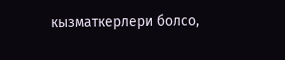кызматкерлери болсо,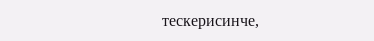тескерисинче,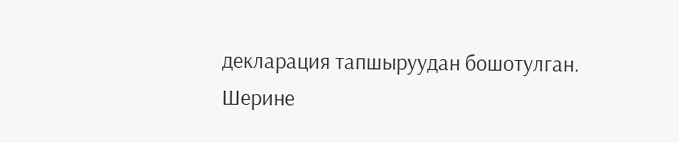декларация тапшыруудан бошотулган.
Шерине